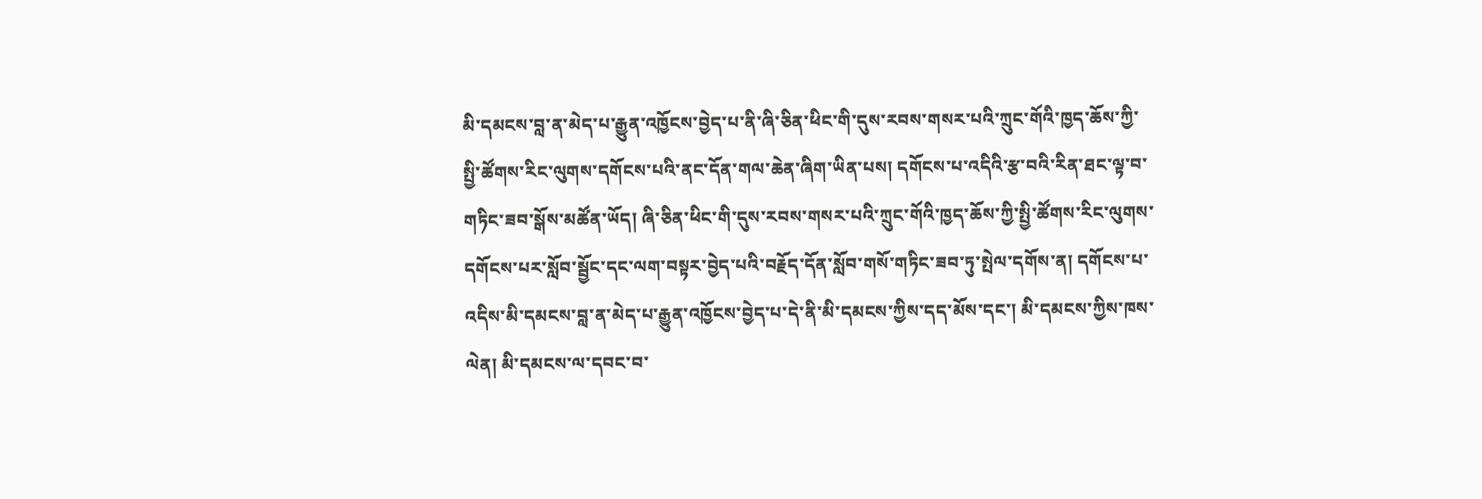མི་དམངས་བླ་ན་མེད་པ་རྒྱུན་འཁྱོངས་བྱེད་པ་ནི་ཞི་ཅིན་ཕིང་གི་དུས་རབས་གསར་པའི་ཀྲུང་གོའི་ཁྱད་ཆོས་ཀྱི་སྤྱི་ཚོགས་རིང་ལུགས་དགོངས་པའི་ནང་དོན་གལ་ཆེན་ཞིག་ཡིན་པས། དགོངས་པ་འདིའི་རྩ་བའི་རིན་ཐང་ལྟ་བ་གཏིང་ཟབ་སྒོས་མཚོན་ཡོད། ཞི་ཅིན་ཕིང་གི་དུས་རབས་གསར་པའི་ཀྲུང་གོའི་ཁྱད་ཆོས་ཀྱི་སྤྱི་ཚོགས་རིང་ལུགས་དགོངས་པར་སློབ་སྦྱོང་དང་ལག་བསྟར་བྱེད་པའི་བརྗོད་དོན་སློབ་གསོ་གཏིང་ཟབ་ཏུ་སྤེལ་དགོས་ན། དགོངས་པ་འདིས་མི་དམངས་བླ་ན་མེད་པ་རྒྱུན་འཁྱོངས་བྱེད་པ་དེ་ནི་མི་དམངས་ཀྱིས་དད་མོས་དང་། མི་དམངས་ཀྱིས་ཁས་ལེན། མི་དམངས་ལ་དབང་བ་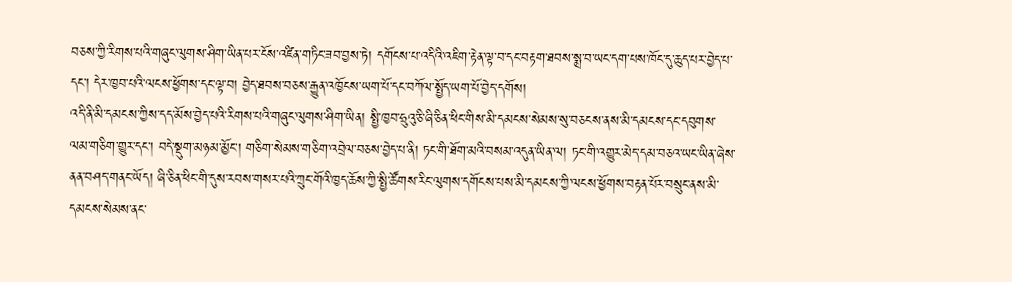བཅས་ཀྱི་རིགས་པའི་གཞུང་ལུགས་ཤིག་ཡིན་པར་ངོས་འཛིན་གཏིང་ཟབ་བྱས་ཏེ། དགོངས་པ་འདིའི་འཇིག་རྟེན་ལྟ་བ་དང་བརྟག་ཐབས་སྨྲ་བ་ཡང་དག་པས་ཁོང་དུ་ཆུད་པར་བྱེད་པ་དང་། དེར་ཁྱབ་པའི་ལངས་ཕྱོགས་དང་ལྟ་བ། བྱེད་ཐབས་བཅས་རྒྱུན་འཁྱོངས་ཡག་པོ་དང་བཀོལ་སྤྱོད་ཡག་པོ་བྱེད་དགོས།
འདི་ནི་མི་དམངས་ཀྱིས་དད་མོས་བྱེད་པའི་རིགས་པའི་གཞུང་ལུགས་ཤིག་ཡིན། སྤྱི་ཁྱབ་ཧྲུའུ་ཅི་ཞི་ཅིན་ཕིང་གིས་མི་དམངས་སེམས་སུ་བཅངས་ནས་མི་དམངས་དང་དབུགས་ལམ་གཅིག་གྱུར་དང་། བདེ་སྡུག་མཉམ་མྱོང་། གཅིག་སེམས་གཅིག་འབྲེལ་བཅས་བྱེད་པ་ནི། ཏང་གི་ཐོག་མའི་བསམ་འདུན་ཡིན་ལ། ཏང་གི་འགྱུར་མེད་དམ་བཅའ་ཡང་ཡིན་ཞེས་ནན་བཤད་གནང་ཡོད། ཞི་ཅིན་ཕིང་གི་དུས་རབས་གསར་པའི་ཀྲུང་གོའི་ཁྱད་ཆོས་ཀྱི་སྤྱི་ཚོགས་རིང་ལུགས་དགོངས་པས་མི་དམངས་ཀྱི་ལངས་ཕྱོགས་བརྟན་པོར་བསྲུང་ནས་མི་དམངས་སེམས་ནང་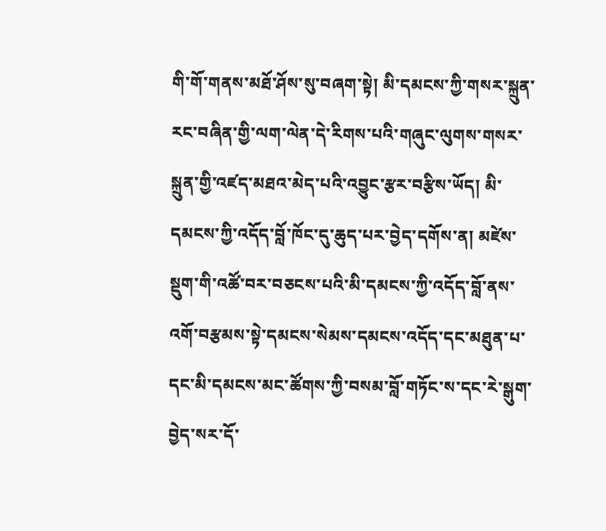གི་གོ་གནས་མཐོ་ཤོས་སུ་བཞག་སྟེ། མི་དམངས་ཀྱི་གསར་སྐྲུན་རང་བཞིན་གྱི་ལག་ལེན་དེ་རིགས་པའི་གཞུང་ལུགས་གསར་སྐྲུན་གྱི་འཛད་མཐའ་མེད་པའི་འབྱུང་རྩར་བརྩིས་ཡོད། མི་དམངས་ཀྱི་འདོད་བློ་ཁོང་དུ་ཆུད་པར་བྱེད་དགོས་ན། མཛེས་སྡུག་གི་འཚོ་བར་བཅངས་པའི་མི་དམངས་ཀྱི་འདོད་བློ་ནས་འགོ་བརྩམས་སྟེ་དམངས་སེམས་དམངས་འདོད་དང་མཐུན་པ་དང་མི་དམངས་མང་ཚོགས་ཀྱི་བསམ་བློ་གཏོང་ས་དང་རེ་སྒུག་བྱེད་སར་དོ་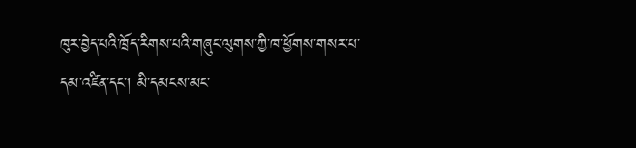ཁུར་བྱེད་པའི་ཁྲོད་རིགས་པའི་གཞུང་ལུགས་ཀྱི་ཁ་ཕྱོགས་གསར་པ་དམ་འཛིན་དང་། མི་དམངས་མང་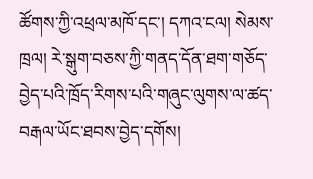ཚོགས་ཀྱི་འཕྲལ་མཁོ་དང་། དཀའ་ངལ། སེམས་ཁྲལ། རེ་སྒུག་བཅས་ཀྱི་གནད་དོན་ཐག་གཅོད་བྱེད་པའི་ཁྲོད་རིགས་པའི་གཞུང་ལུགས་ལ་ཚད་བརྒལ་ཡོང་ཐབས་བྱེད་དགོས།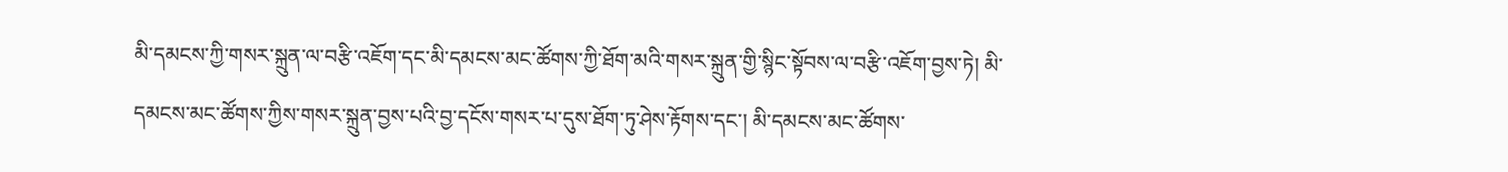མི་དམངས་ཀྱི་གསར་སྐྲུན་ལ་བརྩི་འཇོག་དང་མི་དམངས་མང་ཚོགས་ཀྱི་ཐོག་མའི་གསར་སྐྲུན་གྱི་སྙིང་སྟོབས་ལ་བརྩི་འཇོག་བྱས་ཏེ། མི་དམངས་མང་ཚོགས་ཀྱིས་གསར་སྐྲུན་བྱས་པའི་བྱ་དངོས་གསར་པ་དུས་ཐོག་ཏུ་ཤེས་རྟོགས་དང་། མི་དམངས་མང་ཚོགས་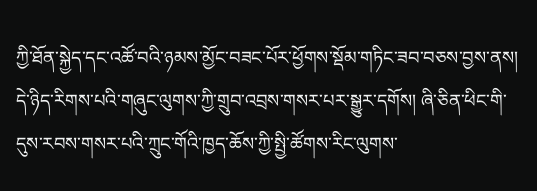ཀྱི་ཐོན་སྐྱེད་དང་འཚོ་བའི་ཉམས་མྱོང་བཟང་པོར་ཕྱོགས་སྡོམ་གཏིང་ཟབ་བཅས་བྱས་ནས། དེ་ཉིད་རིགས་པའི་གཞུང་ལུགས་ཀྱི་གྲུབ་འབྲས་གསར་པར་སྒྱུར་དགོས། ཞི་ཅིན་ཕིང་གི་དུས་རབས་གསར་པའི་ཀྲུང་གོའི་ཁྱད་ཆོས་ཀྱི་སྤྱི་ཚོགས་རིང་ལུགས་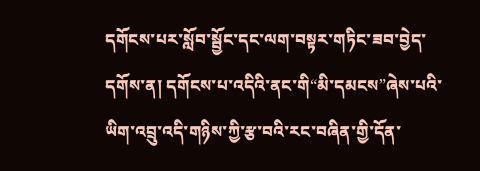དགོངས་པར་སློབ་སྦྱོང་དང་ལག་བསྟར་གཏིང་ཟབ་བྱེད་དགོས་ན། དགོངས་པ་འདིའི་ནང་གི“མི་དམངས”ཞེས་པའི་ཡིག་འབྲུ་འདི་གཉིས་ཀྱི་རྩ་བའི་རང་བཞིན་གྱི་དོན་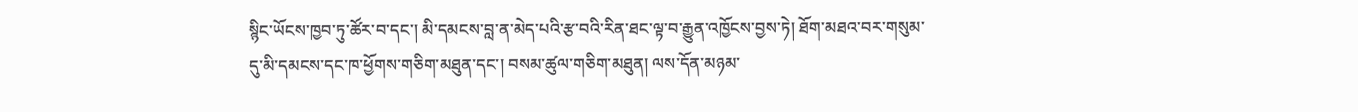སྙིང་ཡོངས་ཁྱབ་ཏུ་ཚོར་བ་དང་། མི་དམངས་བླ་ན་མེད་པའི་རྩ་བའི་རིན་ཐང་ལྟ་བ་རྒྱུན་འཁྱོངས་བྱས་ཏེ། ཐོག་མཐའ་བར་གསུམ་དུ་མི་དམངས་དང་ཁ་ཕྱོགས་གཅིག་མཐུན་དང་། བསམ་ཚུལ་གཅིག་མཐུན། ལས་དོན་མཉམ་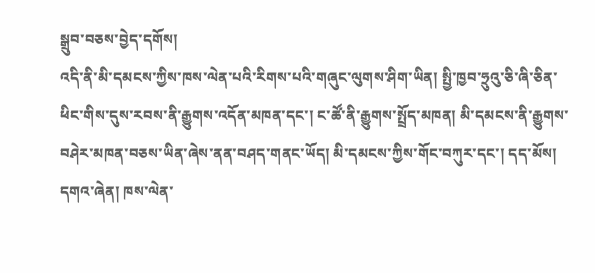སྒྲུབ་བཅས་བྱེད་དགོས།
འདི་ནི་མི་དམངས་ཀྱིས་ཁས་ལེན་པའི་རིགས་པའི་གཞུང་ལུགས་ཤིག་ཡིན། སྤྱི་ཁྱབ་ཧྲུའུ་ཅི་ཞི་ཅིན་ཕིང་གིས་དུས་རབས་ནི་རྒྱུགས་འདོན་མཁན་དང་། ང་ཚོ་ནི་རྒྱུགས་སྤྲོད་མཁན། མི་དམངས་ནི་རྒྱུགས་བཤེར་མཁན་བཅས་ཡིན་ཞེས་ནན་བཤད་གནང་ཡོད། མི་དམངས་ཀྱིས་གོང་བཀུར་དང་། དད་མོས། དགའ་ཞེན། ཁས་ལེན་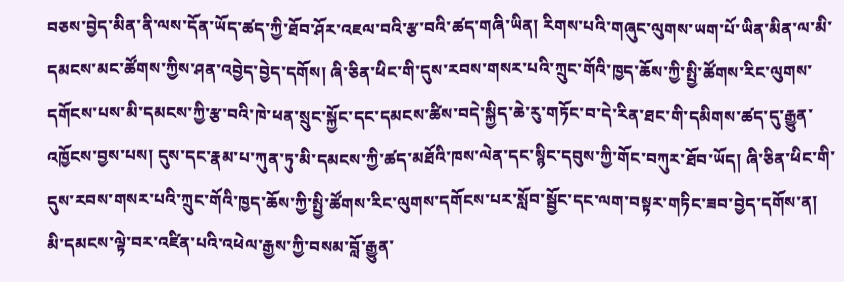བཅས་བྱེད་མིན་ནི་ལས་དོན་ཡོད་ཚད་ཀྱི་ཐོབ་ཤོར་འཇལ་བའི་རྩ་བའི་ཚད་གཞི་ཡིན། རིགས་པའི་གཞུང་ལུགས་ཡག་པོ་ཡིན་མིན་ལ་མི་དམངས་མང་ཚོགས་ཀྱིས་ཤན་འབྱེད་བྱེད་དགོས། ཞི་ཅིན་ཕིང་གི་དུས་རབས་གསར་པའི་ཀྲུང་གོའི་ཁྱད་ཆོས་ཀྱི་སྤྱི་ཚོགས་རིང་ལུགས་དགོངས་པས་མི་དམངས་ཀྱི་རྩ་བའི་ཁེ་ཕན་སྲུང་སྐྱོང་དང་དམངས་ཚིས་བདེ་སྐྱིད་ཆེ་རུ་གཏོང་བ་དེ་རིན་ཐང་གི་དམིགས་ཚད་དུ་རྒྱུན་འཁྱོངས་བྱས་པས། དུས་དང་རྣམ་པ་ཀུན་ཏུ་མི་དམངས་ཀྱི་ཚད་མཐོའི་ཁས་ལེན་དང་སྙིང་དབུས་ཀྱི་གོང་བཀུར་ཐོབ་ཡོད། ཞི་ཅིན་ཕིང་གི་དུས་རབས་གསར་པའི་ཀྲུང་གོའི་ཁྱད་ཆོས་ཀྱི་སྤྱི་ཚོགས་རིང་ལུགས་དགོངས་པར་སློབ་སྦྱོང་དང་ལག་བསྟར་གཏིང་ཟབ་བྱེད་དགོས་ན། མི་དམངས་ལྟེ་བར་འཛིན་པའི་འཕེལ་རྒྱས་ཀྱི་བསམ་བློ་རྒྱུན་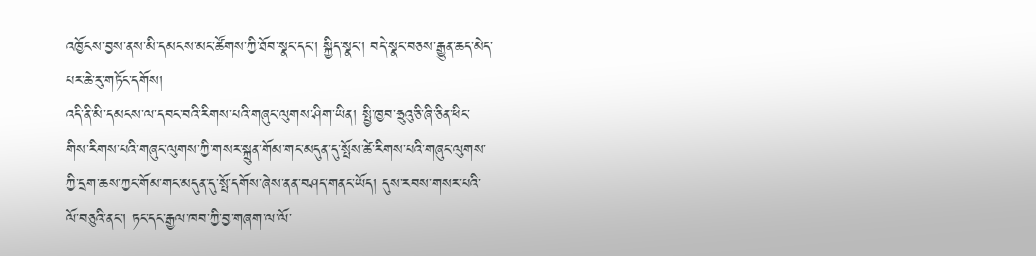འཁྱོངས་བྱས་ནས་མི་དམངས་མང་ཚོགས་ཀྱི་ཐོབ་སྣང་དང་། སྐྱིད་སྣང་། བདེ་སྣང་བཅས་རྒྱུན་ཆད་མེད་པར་ཆེ་རུ་གཏོང་དགོས།
འདི་ནི་མི་དམངས་ལ་དབང་བའི་རིགས་པའི་གཞུང་ལུགས་ཤིག་ཡིན། སྤྱི་ཁྱབ་ཧྲུའུ་ཅི་ཞི་ཅིན་ཕིང་གིས་རིགས་པའི་གཞུང་ལུགས་ཀྱི་གསར་སྐྲུན་གོམ་གང་མདུན་དུ་སྤོས་ཚེ་རིགས་པའི་གཞུང་ལུགས་ཀྱི་དྲག་ཆས་ཀྱང་གོམ་གང་མདུན་དུ་སྤོ་དགོས་ཞེས་ནན་བཤད་གནང་ཡོད། དུས་རབས་གསར་པའི་ལོ་བཅུའི་ནང་། ཏང་དང་རྒྱལ་ཁབ་ཀྱི་བྱ་གཞག་ལ་ལོ་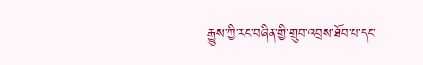རྒྱུས་ཀྱི་རང་བཞིན་གྱི་གྲུབ་འབྲས་ཐོབ་པ་དང་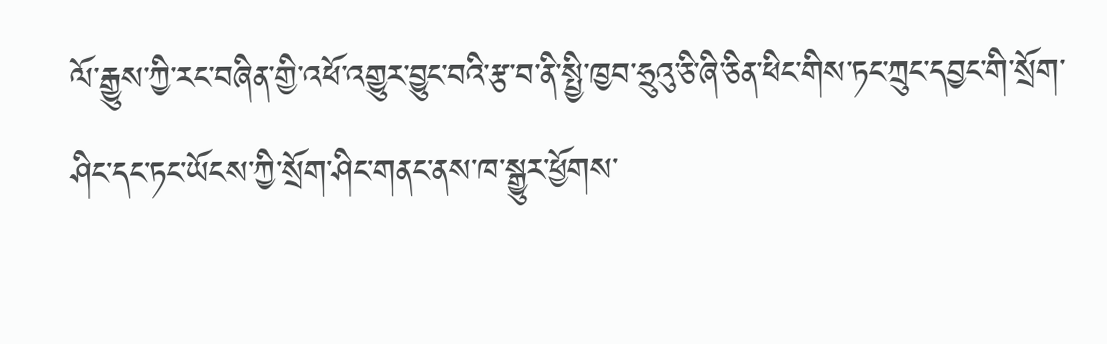ལོ་རྒྱུས་ཀྱི་རང་བཞིན་གྱི་འཕོ་འགྱུར་བྱུང་བའི་རྩ་བ་ནི་སྤྱི་ཁྱབ་ཧྲུའུ་ཅི་ཞི་ཅིན་ཕིང་གིས་ཏང་ཀྲུང་དབྱང་གི་སྲོག་ཤིང་དང་ཏང་ཡོངས་ཀྱི་སྲོག་ཤིང་གནང་ནས་ཁ་སྒྱུར་ཕྱོགས་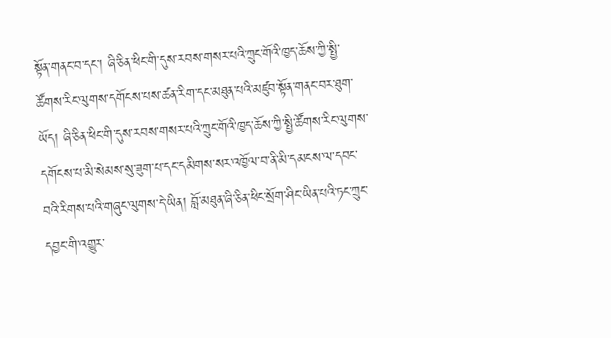སྟོན་གནང་བ་དང་། ཞི་ཅིན་ཕིང་གི་དུས་རབས་གསར་པའི་ཀྲུང་གོའི་ཁྱད་ཆོས་ཀྱི་སྤྱི་ཚོགས་རིང་ལུགས་དགོངས་པས་ཚན་རིག་དང་མཐུན་པའི་མཛུབ་སྟོན་གནང་བར་ཐུག་ཡོད། ཞི་ཅིན་ཕིང་གི་དུས་རབས་གསར་པའི་ཀྲུང་གོའི་ཁྱད་ཆོས་ཀྱི་སྤྱི་ཚོགས་རིང་ལུགས་དགོངས་པ་མི་སེམས་སུ་ཟུག་པ་དང་དམིགས་སར་འཁྱོལ་བ་ནི་མི་དམངས་ལ་དབང་བའི་རིགས་པའི་གཞུང་ལུགས་དེ་ཡིན། བློ་མཐུན་ཞི་ཅིན་ཕིང་སྲོག་ཤིང་ཡིན་པའི་ཏང་ཀྲུང་དབྱང་གི་འགྱུར་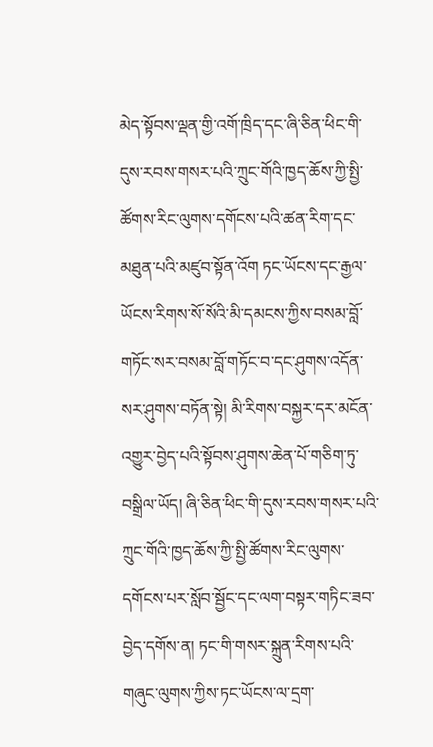མེད་སྟོབས་ལྡན་གྱི་འགོ་ཁྲིད་དང་ཞི་ཅིན་ཕིང་གི་དུས་རབས་གསར་པའི་ཀྲུང་གོའི་ཁྱད་ཆོས་ཀྱི་སྤྱི་ཚོགས་རིང་ལུགས་དགོངས་པའི་ཚན་རིག་དང་མཐུན་པའི་མཛུབ་སྟོན་འོག ཏང་ཡོངས་དང་རྒྱལ་ཡོངས་རིགས་སོ་སོའི་མི་དམངས་ཀྱིས་བསམ་བློ་གཏོང་སར་བསམ་བློ་གཏོང་བ་དང་ཤུགས་འདོན་སར་ཤུགས་བཏོན་སྟེ། མི་རིགས་བསྐྱར་དར་མངོན་འགྱུར་བྱེད་པའི་སྟོབས་ཤུགས་ཆེན་པོ་གཅིག་ཏུ་བསྒྲིལ་ཡོད། ཞི་ཅིན་ཕིང་གི་དུས་རབས་གསར་པའི་ཀྲུང་གོའི་ཁྱད་ཆོས་ཀྱི་སྤྱི་ཚོགས་རིང་ལུགས་དགོངས་པར་སློབ་སྦྱོང་དང་ལག་བསྟར་གཏིང་ཟབ་བྱེད་དགོས་ན། ཏང་གི་གསར་སྐྲུན་རིགས་པའི་གཞུང་ལུགས་ཀྱིས་ཏང་ཡོངས་ལ་དྲག་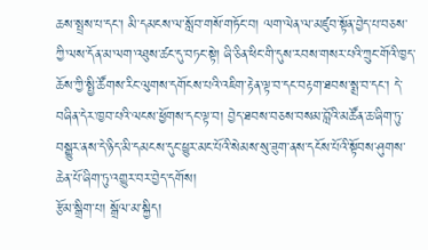ཆས་སྤྲས་པ་དང་། མི་དམངས་ལ་སློབ་གསོ་གཏོང་བ། ལག་ལེན་ལ་མཛུབ་སྟོན་བྱེད་པ་བཅས་ཀྱི་ལས་དོན་མ་ལག་འཐུས་ཚང་དུ་བཏང་སྟེ། ཞི་ཅིན་ཕིང་གི་དུས་རབས་གསར་པའི་ཀྲུང་གོའི་ཁྱད་ཆོས་ཀྱི་སྤྱི་ཚོགས་རིང་ལུགས་དགོངས་པའི་འཇིག་རྟེན་ལྟ་བ་དང་བརྟག་ཐབས་སྨྲ་བ་དང་། དེ་བཞིན་དེར་ཁྱབ་པའི་ལངས་ཕྱོགས་དང་ལྟ་བ། བྱེད་ཐབས་བཅས་བསམ་བློའི་མཚོན་ཆ་ཞིག་ཏུ་བསྒྱུར་ནས་དེ་ཉིད་མི་དམངས་དུང་ཕྱུར་མང་པོའི་སེམས་སུ་ཟུག་ནས་དངོས་པོའི་སྟོབས་ཤུགས་ཆེན་པོ་ཞིག་ཏུ་འགྱུར་བར་བྱེད་དགོས།
རྩོམ་སྒྲིག་པ། སྒྲོལ་མ་སྐྱིད།